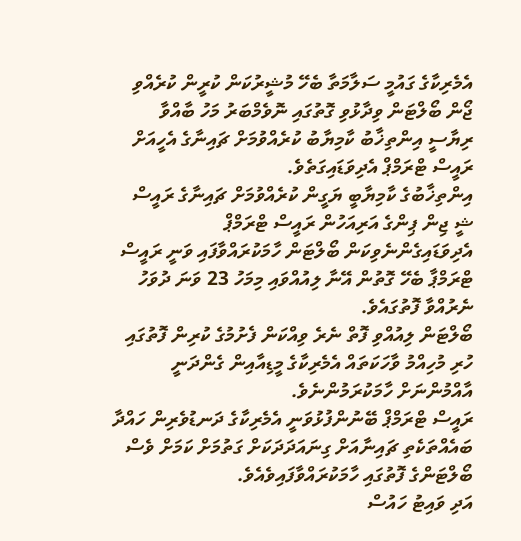އެމެރިކާގެ ގައުމީ ސަލާމަތާ ބެހޭ މުޝީރުކަން ކުރީން ކުރެއްވި ޖޯން ބޯލްޓަން ވިދާޅުވި ގޮތުގައި ނޮވެމްބަރު މަހު ބާއްވާ ރިޔާސީ އިންތިޚާބު ކާމިޔާބު ކުރެއްވުމަށް ޗައިނާގެ އެހީއަށް ރައީސް ޓްރަމްޕް އެދިވަޑައިގަތެވެ.
އިންތިޚާބުގެ ކާމިޔާބީ ޔަގީން ކުރެއްވުމަށް ޗައިނާގެ ރައީސް ޝީ ޖިން ޕިންގެ އަރިއަހުން ރައީސް ޓްރަމްޕް އެދިވަޑައިގެންނެވިކަން ބޯލްޓަން ހާމަކުރައްވާފައި ވަނީ ރައީސް ޓްރަމްޕާ ބެހޭ ގޮތުން އޭނާ ލިއުއްވައި މިމަހު 23 ވަނަ ދުވަހު ނެރުއްވާ ފޮތުގައެވެ.
ބޯލްޓަން ލިއުއްވި ފޮތް ނެރެ ވިއްކަން ފެށުމުގެ ކުރިން ފޮތުގައި ހުރި މުހިއްމު ވާހަކަތައް އެމެރިކާގެ މީޑިއާއިން ގެންދަނީ އާއްމުންނަށް ހާމަކުރަމުންނެވެ.
ރައީސް ޓްރަމްޕް ބޭނުންފުޅުވަނީ އެމެރިކާގެ ދަނޑުވެރިން ހައްދާ ބައެއްތަކެތި ޗައިނާއަށް ގިނައަދަދަކަށް ގަތުމަށް ކަމަށް ވެސް ބޯލްޓަންގެ ފޮތުގައި ހާމަކުރައްވާފައިވެއެވެ.
އަދި ވައިޓު ހައުސް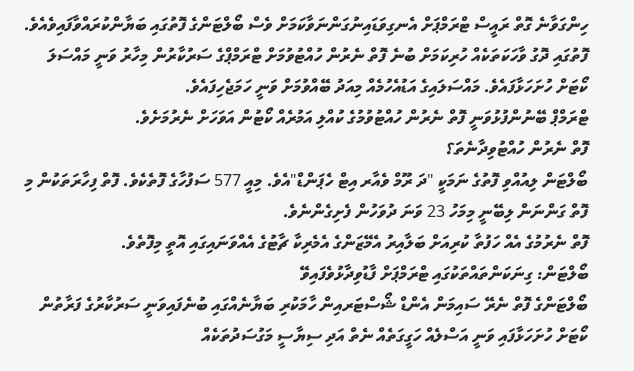ހިންގަވާނެ ގޮތް ރައީސް ޓްރަމްޕަށް އެނގިވަޑައިނުގަންނަވާކަމަށް ވެސް ބޯލްޓަންގެ ފޮތުގައި ބަޔާންކުރައްވާފައިވެއެވެ.
ފޮތުގައި ދޮގު ވާހަކަތަކެއް ހުރިކަމަށް ބުނެ ފޮތް ނެރުން ހުއްޓުވުމަށް ޓްރަމްޕްގެ ސަރުކާރުން މިހާރު ވަނީ މައްސަލަ ކޯޓަށް ހުށަހަޅާފައެވެ. މައްސަލައިގެ އަޑުއެހުމެއް މިއަދު ބޭއްވުމަށް ވަނީ ހަމަޖެހިފައެވެ.
ޓްރަމްޕް ބޭނުންފުޅުވަނީ ފޮތް ނެރުން ހުއްޓުވުމުގެ ކުއްލި އަމުރެއް ކޯޓުން އަވަހަށް ނެރުމަށެވެ.
ފޮތް ނެރުން ހުއްޓުވިދާނެތަ؟
ބޯލްޓަން ލިއުއްވި ފޮތުގެ ނަމަކީ "ދަ ރޫމް ވެއާރ އިޓް ހެޕަންޑް"އެވެ. މިއީ 577 ސަފުހާގެ ފޮތެކެވެ. ފޮތް ފިހާރަތަކުން މި ފޮތް ގަންނަން ލިބޭނީ މިމަހު 23 ވަނަ ދުވަހުން ފެށިގެންނެވެ.
ފޮތް ނެރުމުގެ އެއް ހަފުތާ ކުރިއަށް ބަލާއިރު އެމޭޒަންގެ އެމެރިކާ ޗާޓުގެ އެއްވަނައިގައި އޮތީ މިފޮތެވެ.
ބޯލްޓަން: ގިނަކަންތައްތަކުގައި ޓްރަމްޕަށް ފާޑުވިދާޅުވެފައިވޭ
ބޯލްޓަންގެ ފޮތް ނެރޭ ސައިމަން އެންޑް ޝޯސްޓަރއިން ހާމަކުރި ބަޔާނެއްގައި ބުނެފައިވަނީ ސަރުކާރުގެ ފަރާތުން ކޯޓަށް ހުށަހަޅާފައި ވަނީ އަސްލެއް ހަގީގަތެއް ނެތް އަދި ސިޔާސީ މަގުސަދުތަކެއް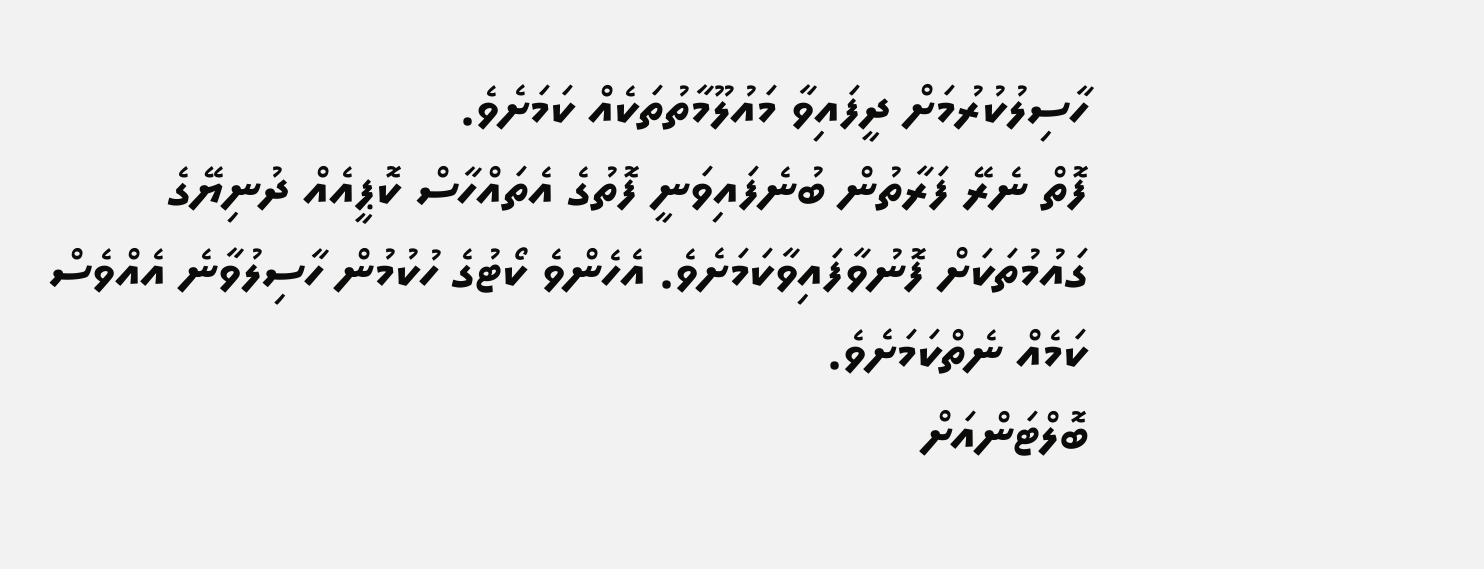ހާސިލުކުރުމަށް ދީފައިވާ މައުލޫމާތުތަކެއް ކަމަށެވެ.
ފޮތް ނެރޭ ފަރާތުން ބުނެފައިވަނީ ފޮތުގެ އެތައްހާސް ކޮޕީއެއް ދުނިޔޭގެ ގައުމުތަކަށް ފޮނުވާފައިވާކަމަށެވެ. އެހެންވެ ކޯޓުގެ ހުކުމުން ހާސިލުވާނެ އެއްވެސް ކަމެއް ނެތްކަމަށެވެ.
ބޮލްޓަންއަށް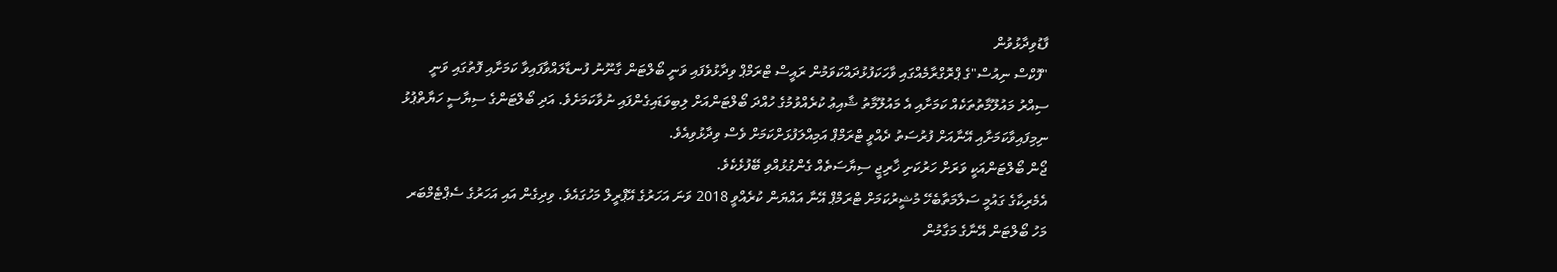ފާޑުވިދާޅުވުން
"ފޮކްސް ނިއުސް"ގެ ޕްރޮގްރާމެއްގައި ވާހަކަފުޅުދައްކަވަމުން ރައީސް ޓްރަމްޕް ވިދާޅުވެފައި ވަނީ ބޯލްޓަން ގާނޫނު ފުނޑާލައްވާފައިވާ ކަމަށާއި ފޮތުގައި ވަނީ ސިއްރު މައުލޫމާތުތަކެއް ކަމަށާއި އެ މައުލޫމާތު ޝާއިޢު ކުރެއްވުމުގެ ހުއްދަ ބޯލްޓަންއަށް ލިބިވަޑައިގެންފައި ނުވާކަމަށެވެ. އަދި ބޯލްޓަންގެ ސިޔާސީ ހަޔާތްޕުޅު ނިމިފައިވާކަމަށާއި އޭނާއަށް ފުރުސަތު ދެއްވީ ޓްރަމްޕް އަމިއްލަފުޅަށްކަމަށް ވެސް ވިދާޅުވިއެވެ.
ޖޯން ބޯލްޓަންއަކީ ވަރަށް ހަރުކަށި ޚާރިޖީ ސިޔާސަތެއް ގެންގުޅުއްވި ބޭފުޅެކެވެ.
އެމެރިކާގެ ގައުމީ ސަލާމަތާބެހޭ މުޝީރުކަމަށް ޓްރަމްޕް އޭނާ އައްޔަން ކުރެއްވީ 2018 ވަނަ އަހަރުގެ އޭޕްރީލް މަހުގައެވެ. ވިދިގެން އައި އަހަރުގެ ސެޕްޓެމްބަރ މަހު ބޯލްޓަން އޭނާގެ މަގާމުން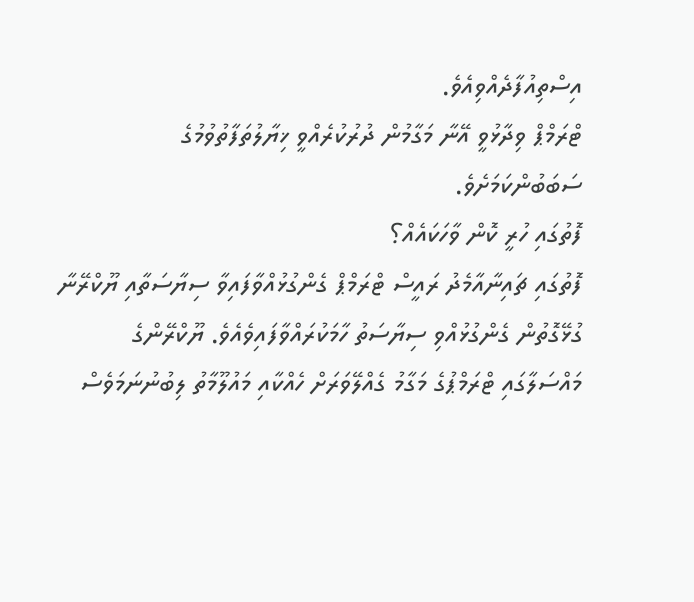އިސްތިއުފާދެއްވިއެވެ.
ޓްރަމްޕް ވިދާޅުވީ އޭނާ މަގާމުން ދުރުކުރެއްވީ ޚިޔާލުތަފާތުވުމުގެ ސަބަބުންކަމަށެވެ.
ފޮތުގައި ހުރީ ކޮން ވާހަކައެއް؟
ފޮތުގައި ޗައިނާއާމެދު ރައީސް ޓްރަމްޕް ގެންގުޅުއްވާފައިވާ ސިޔާސަތާއި ޔޫކްރޭނާ ގުޅޭގޮތުން ގެންގުޅުއްވި ސިޔާސަތު ހާމަކުރައްވާފައިވެއެވެ. ޔޫކްރޭންގެ މައްސަލާގައި ޓްރަމްޕުގެ މަގާމު ގެއްލޭވަރަށް ހެއްކާއި މައުލޫމާތު ލިބުނުނަމަވެސް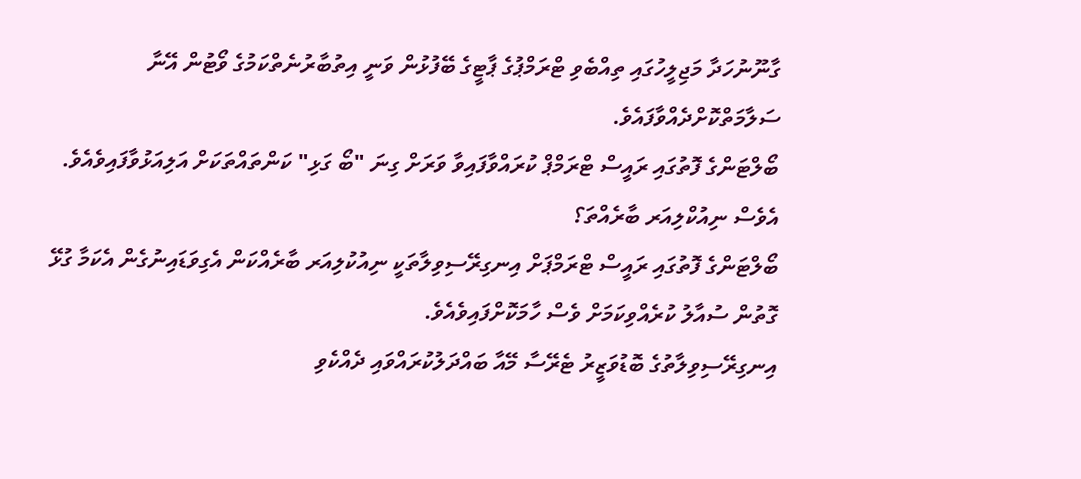ގާނޫނުހަދާ މަޖިލީހުގައި ތިއްބެވި ޓްރަމްޕުގެ ޕާޓީގެ ބޭފުޅުން ވަނީ އިތުބާރުނެތްކަމުގެ ވޯޓުން އޭނާ ސަލާމަތްކޮށްދެއްވާފައެވެ.
ބޯލްޓަންގެ ފޮތުގައި ރައީސް ޓްރަމްޕް ކުރައްވާފައިވާ ވަރަށް ގިނަ "ބޯ ގަޅި" ކަންތައްތަކަށް އަލިއަޅުވާފައިވެއެވެ.
އެވެސް ނިއުކްލިއަރ ބާރެއްތަ؟
ބޯލްޓަންގެ ފޮތުގައި ރައީސް ޓްރަމްޕަށް އިނގިރޭސިވިލާތަކީ ނިއުކުލިއަރ ބާރެއްކަން އެގިވަޑައިނުގެން އެކަމާ ގުޅޭ ގޮތުން ސުއާލު ކުރެއްވިކަމަށް ވެސް ހާމަކޮށްފައިވެއެވެ.
އިނގިރޭސިވިލާތުގެ ބޮޑުވަޒީރު ޓެރޭސާ މޭއާ ބައްދަލުކުރައްވައި ދެއްކެވި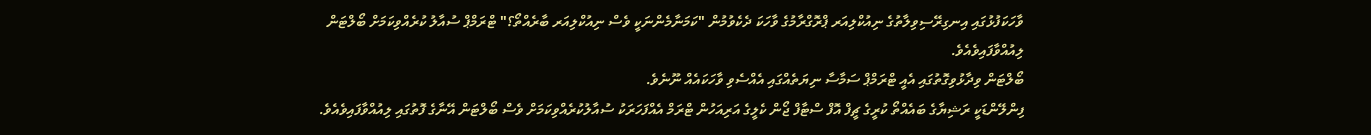ވާހަކަފުޅުގައި އިނގިރޭސިވިލާތުގެ ނިއުކްލިއަރ ޕްރޮގްރާމުގެ ވާހަކަ ދެކެވުމުން "ކަމަނާމެންނަކީ ވެސް ނިއުކްލިއަރ ބާރެއްތޯ؟" ޓްރަމްޕް ސުއާލު ކުރެއްވިކަމަށް ބޯލްޓަން ލިއުއްވާފައިވެއެވެ.
ބޯލްޓަން ވިދާޅުވިގޮތުގައި އެއީ ޓްރަމްޕް ސަމާސާ ނިޔަތެއްގައި އެއްސެވި ވާހަކައެއް ނޫނެވެ.
ފިންލޭންޑަކީ ރަޝިޔާގެ ބައެއްތޯ ކުރީގެ ޗީފް އޮފް ސްޓާފް ޖޯން ކެލީގެ އަރިއަހުން ޓްރަމް އެއްފަހަރަކު ސުއާލުކުރެއްވިކަމަށް ވެސް ބޯލްޓަން އޭނާގެ ފޮތުގައި ލިއުއްވާފައިވެއެވެ.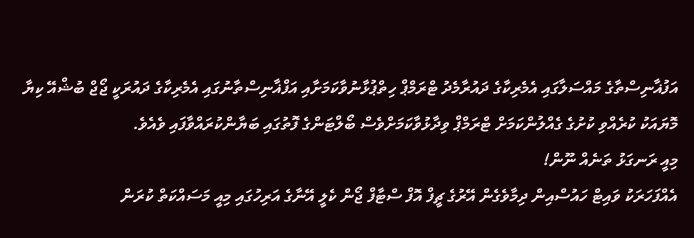އަފުޣާނިސްތާގެ މައްސަލާގައި އެމެރިކާގެ ދައުރާމެދު ޓްރަމްޕް ހިތްޕުޅާނުވާކަމަށާއި އަފްޣާނިސްތާނުގައި އެމެރިކާގެ ދައުރަކީ ޖޯޖް ބުޝްއޭ ކިޔާ މޮޔައަކު ކުރެއްވި ކުށުގެ ގެއްލުންކަމަށް ޓްރަމްޕް ވިދާޅުވާކަމަށްވެސް ބޯލްޓަންގެ ފޮތުގައި ބަޔާންކުރައްވާފައި ވެއެވެ.
މިއީ ރަނގަޅު ތަނެއް ނޫން!
އެއްފަހަރަކު ވައިޓް ހައުސްއިން ދިމާވެގެން އޭރުގެ ޗީފް އޮފް ސްޓާފް ޖޯން ކެލީ އޭނާގެ އަރިހުގައި މިއީ މަސައްކަތް ކުރަން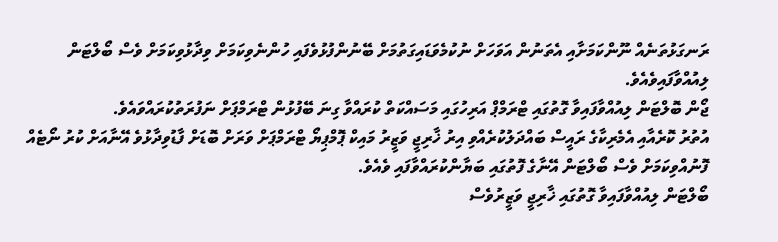ރަނގަޅުތަނެއް ނޫންކަމަށާއި އެތަނުން އަވަހަށް ނުކުމެވަޑައިގަތުމަށް ބޭނުންފުޅުވެފައި ހުންނެވިކަމަށް ވިދާޅުވިކަމަށް ވެސް ބޯލްޓަން ލިއުއްވާފައިވެއެވެ.
ޖޯން ބޮލްޓަން ލިއުއްވާފައިވާ ގޮތުގައި ޓްރަމްޕް އަރިހުގައި މަސައްކަތް ކުރައްވާ ގިނަ ބޭފުޅުން ޓްރަމްޕަށް ނަފުރަތުކުރައްވައެވެ.
އުތުރު ކޮރެއާއި އެމެރިކާގެ ރައީސް ބައްދަލުކުރެއްވި އިރު ޚާރިޖީ ވަޒީރު މައިކް ޕޮމްޕިޔޯ ޓްރަމްޕަށް ވަރަށް ބޮޑަށް ފާޑުވިދާޅުވެ އޭނާއަށް ކުރު ނޯޓެއް ފޮނުއްވިކަމަށް ވެސް ބޯލްޓަން އޭނާގެ ފޮތުގައި ބަޔާންކުރައްވާފައި ވެއެވެ.
ބޯލްޓަން ލިއުއްވާފައިވާ ގޮތުގައި ޚާރިޖީ ވަޒީރުވެސް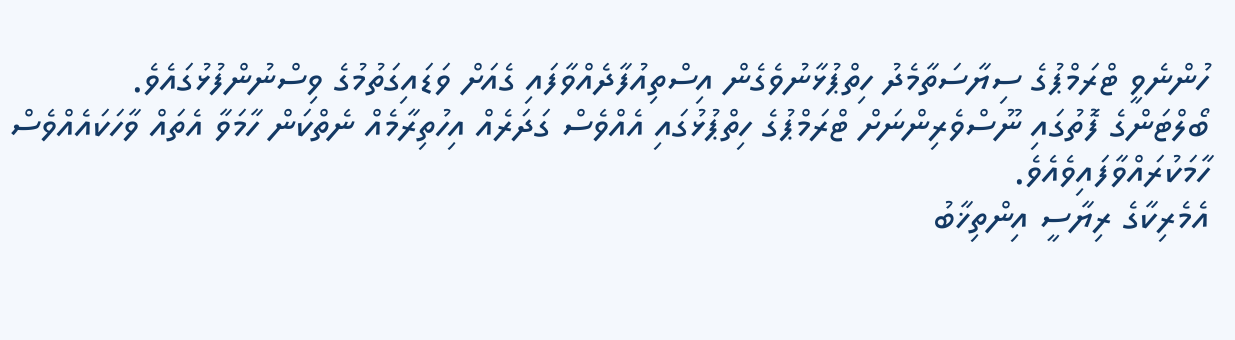ހުންނެވީ ޓްރަމްޕުގެ ސިޔާސަތާމެދު ހިތްޕުޅާނުވެގެން އިސްތިއުފާދެއްވާފައި ގެއަށް ވަޑައިގަތުމުގެ ވިސްނުންފުޅުގައެވެ.
ބޯލްޓަންގެ ފޮތުގައި ނޫސްވެރިންނަށް ޓްރަމްޕުގެ ހިތްޕުޅުގައި އެއްވެސް ގަދަރެއް އިހުތިރާމެއް ނެތްކަން ހާމަވާ އެތައް ވާހަކައެއްވެސް ހާމަކުރައްވާފައިވެއެވެ.
އެމެރިކާގެ ރިޔާސީ އިންތިޚާބު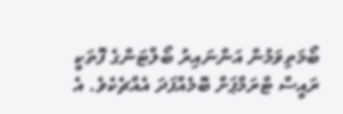ބޯމަތިވަމުން އަންނައިރު ބޯލްޓަންގެ ފޮތަކީ ރައީސް ޓްރަމްޕަށް ބޮމެއްފަދަ އެއްޗެކެވެ. އެ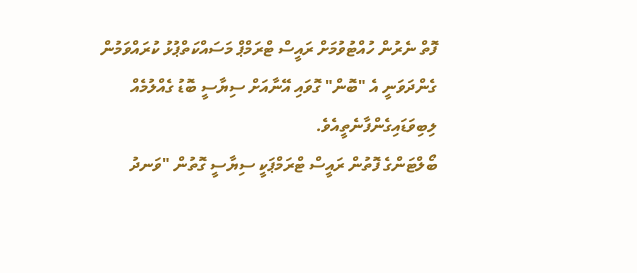ފޮތް ނެރުން ހުއްޓުވުމަށް ރައީސް ޓްރަމްޕް މަސައްކަތްޕުޅު ކުރައްވަމުން ގެންދަވަނީ އެ "ބޮން" ގޮވައި އޭނާއަށް ސިޔާސީ ބޮޑު ގެއްލުމެއް ލިބިވަޑައިގެންފާނެތީއެވެ.
ބޯލްޓަންގެ ފޮތުން ރައީސް ޓްރަމްޕަކީ ސިޔާސީ ގޮތުން "ވަނދު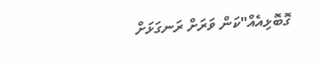ގޮބޮޅިއެއް"ކަން ވަރަށް ރަނގަޅަށް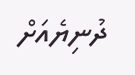ދުނިޔެއަށް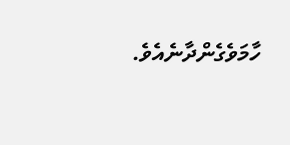ހާމަވެގެންދާނެއެވެ.